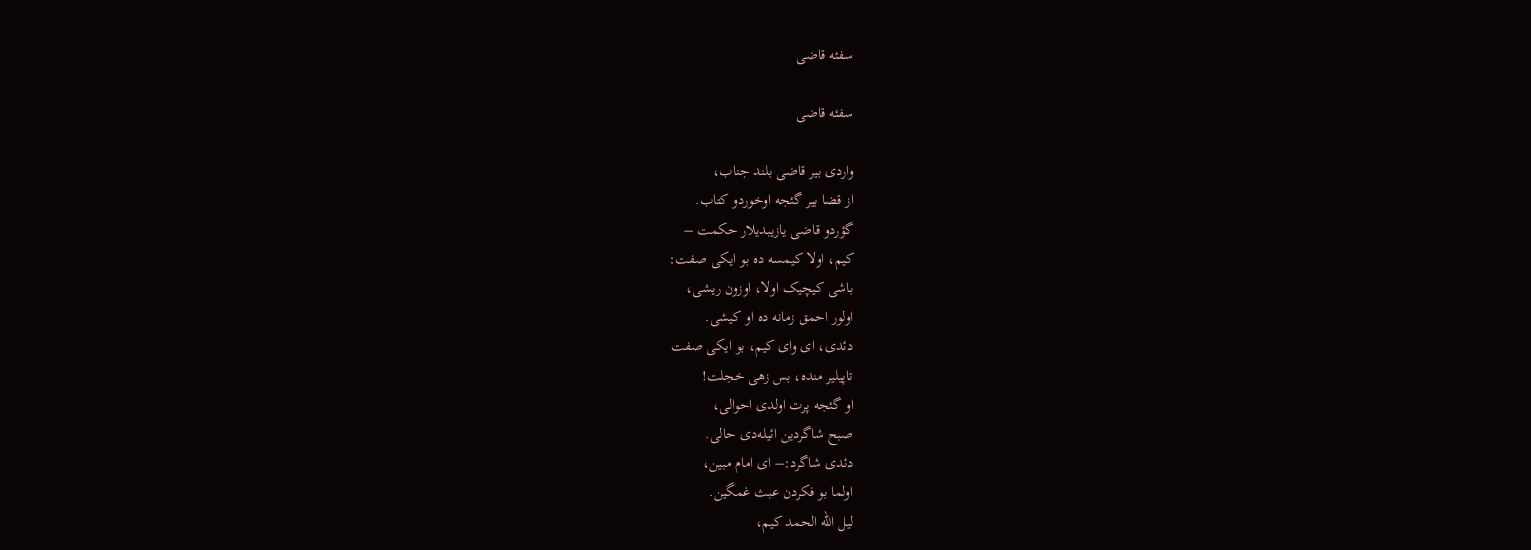سفئه قاضی

سفئه قاضی

واردی بیر قاضی بلند جناب،
از قضا بیر گئجه اوخوردو کتاب.
گؤردو قاضی یازیبدیلار حکمت –
کیم، اولا کیمسه ده بو ایکی صفت:
باشی کیچیک اولا، اوزون ریشی،
اولور احمق زمانه ده او کیشی.
دئدی، ای وای کیم، بو ایکی صفت
تاپیلیر منده، بس زهی خجلت!
او گئجه پرت اولدی احوالی،
صبح شاگردین ائیله‌دی حالی.
دئدی شاگرد:– ای امام مبین،
اولما بو فکردن عبث غمگین.
لیل الله الحمد کیم،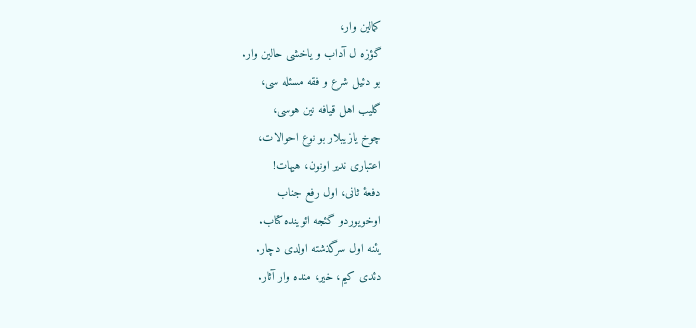کمالین وار،
گؤزه ل آداب و یاخشی حالین وار.
بو دئیل شرع و فقه مسئله سی،
گلیب اهل قیافه نین هوسی،
چوخ یازیبلار بو نوع احوالات،
اعتباری ندیر اونون، هیهات!
دفعۀ ثانی، اول رفع جناب
اوخویوردو گئجه ائوینده کتاب.
یئنه اول سرگذشته اولدی دچار.
دئدی کیم، خیر، منده وار آثار.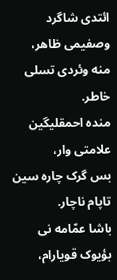ائتدی شاگرد وصفیمی ظاهر،
منه وئردی تسلی خاطر.
منده احمقلیگین علامتی وار،
بس گرک چاره سین تاپام ناچار.
باشا عمّامه نی بؤیوک قویارام،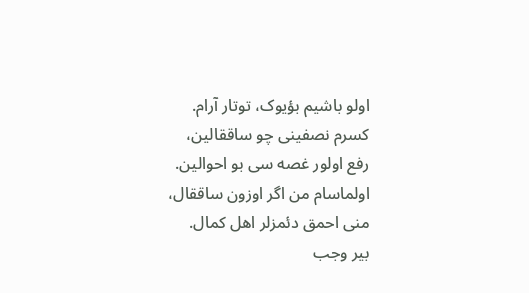اولو باشیم بؤیوک، توتار آرام.
کسرم نصفینی چو ساققالین،
رفع اولور غصه سی بو احوالین.
اولماسام من اگر اوزون ساققال،
منی احمق دئمزلر اهل کمال.
بیر وجب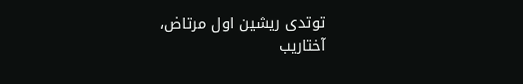توتدی ریشین اول مرتاض،
آختاریب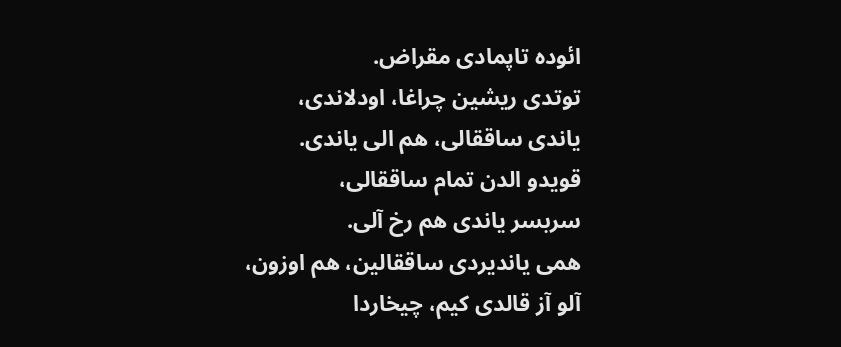ائوده تاپمادی مقراض.
توتدی ریشین چراغا، اودلاندی،
یاندی ساققالی، هم الی یاندی.
قویدو الدن تمام ساققالی،
سربسر یاندی هم رخ آلی.
همی یاندیردی ساققالین، هم اوزون،
آلو آز قالدی کیم، چیخاردا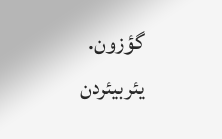گؤزون.
یئربیئردن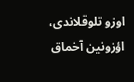اوزو تلوقلاندی،
اؤزونین آخماق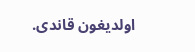اولدیغون قاندی.